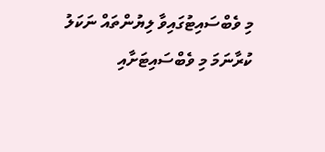މި ވެބްސައިޓުގައިވާ ލިޔުންތައް ނަކަލު ކުރާނަމަ މި ވެބްސައިޓަށާއި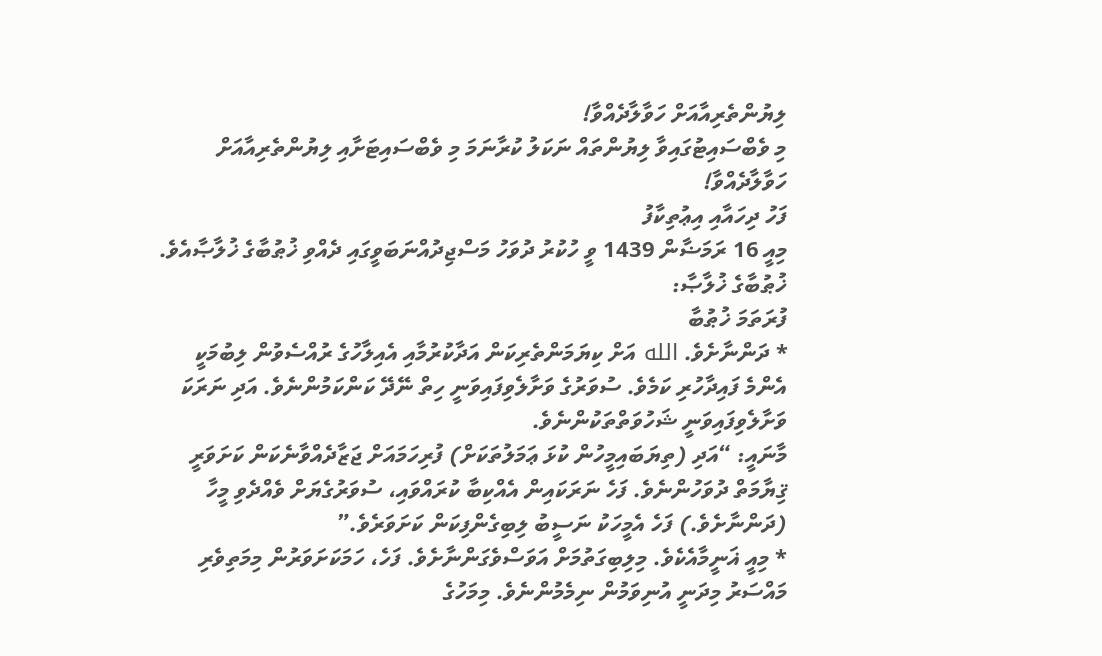ލިޔުންތެރިއާއަށް ހަވާލާދެއްވާ!
މި ވެބްސައިޓުގައިވާ ލިޔުންތައް ނަކަލު ކުރާނަމަ މި ވެބްސައިޓަށާއި ލިޔުންތެރިއާއަށް ހަވާލާދެއްވާ!
ފަހު ދިހައާއި އިޢުތިކާފު
މިއީ 16 ރަމަޟާން 1439 ވީ ހުކުރު ދުވަހު މަސްޖިދުއްނަބަވީގައި ދެއްވި ޚުޠުބާގެ ޚުލާޞާއެވެ.
ޚުޠުބާގެ ޚުލާޞާ:
ފުރަތަމަ ޚުޠުބާ
* ދަންނާށެވެ. الله އަށް ކިޔަމަންތެރިކަން އަދާކުރުމާއި އެއިލާހުގެ ރުއްސެވުން ލިބުމަކީ އެންމެ ފައިދާހުރި ކަމެވެ. ސުވަރުގެ ވަށާލެވިފައިވަނީ ހިތް ނޭދޭ ކަންކަމުންނެވެ. އަދި ނަރަކަ ވަށާލެވިފައިވަނީ ޝަހުވަތްތަކުންނެވެ.
މާނައީ: “އަދި (ތިޔަބައިމީހުން ކުޅަ ޢަމަލުތަކަށް) ފުރިހަމައަށް ޖަޒާދެއްވާނެކަން ކަށަވަރީ ޤިޔާމަތް ދުވަހުންނެވެ. ފަހެ ނަރަކައިން އެއްކިބާ ކުރައްވައި، ސުވަރުގެޔަށް ވެއްދެވި މީހާ (ދަންނާށެވެ.) ފަހެ އެމީހަކު ނަސީބު ލިބިގެންފިކަން ކަށަވަރެވެ.”
* މިއީ ޣަނީމާއެކެވެ. މިލިބިގަތުމަށް އަވަސްވެގަންނާށެވެ. ފަހެ، ހަމަކަށަވަރުން މިމަތިވެރި މައްސަރު މިދަނީ އުނިވަމުން ނިމެމުންނެވެ. މިމަހުގެ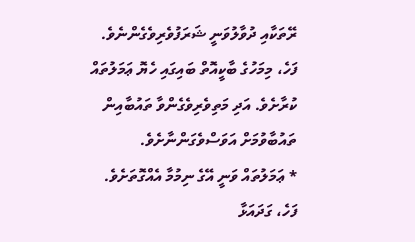ރޭތަކާއި ދުވާލުވަނީ ޝަރަފުވެރިވެގެންނެވެ. ފަހެ، މިމަހުގެ ބާކީއޮތް ބައިގައި ހެޔޮ ޢަމަލުތައް ކުރާށެވެ. އަދި މަތިވެރިވެގެންވާ ތައުބާއިން ތައުބާވުމަށް އަވަސްވެގަންނާށެވެ.
* ޢަމަލުތައް ވަނީ އޭގެ ނިމުމާ އެއްގޮތަށެވެ. ފަހެ، ގަދައަޅާ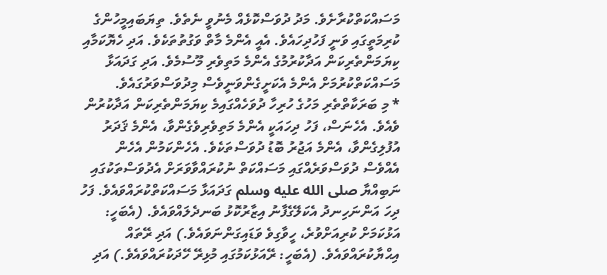މަސައްކަތްކުރާށެވެ. މަދު ދުވަސްކޮޅެއް މެނުވީ ނެތެވެ. ތިޔަބައިމީހުންގެ ކުރިމަތީގައި ވަނީ ފަހުދިހައެވެ. އެއީ އެންމެ މާތް ވަގުތުތަކެވެ. އަދި ހެޔޮކަމާއި ކިޔަމަންތެރިކަން އަދާކުރުމުގެ އެންމެ މަތިވެރި މޫސުމެވެ. އަދި ގަދައަޅާ މަސައްކަތްކުރުމަށް އެންމެ އެކަށީގެންވަނީވެސް މިދުވަސްވަރުގައެވެ.
* މި ބަރަކާތްތެރި މަހުގެ ހުރިހާ ދުވަހެއްގައިމެ ކިޔަމަންތެރިކަން އަދާކުރުން ވެއެވެ. އެހެނަސް، ފަހު ދިހައަކީ އެންމެ މަތިވެރިވެގެންވާ، އެންމެ ޤަދަރު އުފުލިގެންވާ، އެންމެ އަޖުރު ބޮޑު ދުވަސްތަކެވެ. އެހެންކަމުން އެހެން އެއްވެސް ދުވަސްވަރެއްގައި މަސައްކަތް ނުކުރައްވާވަރަށް އެދުވަސްތަކުގައި ނަބިއްޔާ صلى الله عليه وسلم ގަދައަޅާ މަސައްކަތްކުރައްވައެވެ. ފަހު ދިހަ އަންނަހިނދު އެކަލޭގެފާނު އިޒާރުކޮޅު ބަނދެލައްވައެވެ. (އެބަހީ: އަޅުކަމަށް ކުރިއަށްވުރެ، ހީވާގިވެ ވަޑައިގަންނަވައެވެ.) އަދި ރޭތައް އިޙްޔާކުރައްވައެވެ. (އެބަހީ: ރޭއަޅުކަމުގައި މުޅިރޭ ހޭދަކުރައްވައެވެ.) އަދި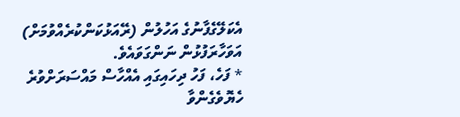އެކަލޭގެފާނުގެ އަހުލުން (ރޭއަޅުކަންކުރެއްވުމަށް) އަވަހާރަފުޅުން ނަންގަވައެވެ.
* ފަހެ، ފަހު ދިހައިގައި އެއްހާސް މައްސަރަށްވުރެ ހެޔޮވެގެންވާ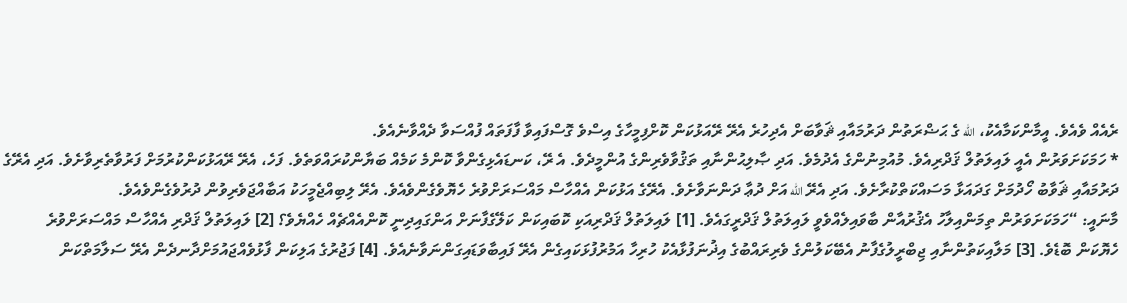ރެއެއް ވެއެވެ. އީމާންކަމާއެކު، الله ގެ ޙަޟްރަތުން ދަރުމައާއި ޘަވާބަށް އެދިހުރެ އެރޭ ރޭއަޅުކަން ކޮށްފިމީހާގެ އިސްވެ ގޮސްފައިވާ ފާފަތައް ފުއްސަވާ ދެއްވާނެއެވެ.
* ހަމަކަށަވަރުން އެއީ ލައިލަތުލް ޤަދްރިއެވެ. މުއުމިނުންގެ އެދުމެވެ. އަދި ޞާލިޙުންނާއި ތަޤުވާވެރިންގެ އުންމީދެވެ. އެ ރޭ، ކަނޑައެޅިގެންވާ ކޮންމެ ކަމެއް ބަޔާންކުރައްވަތެވެ. ފަހެ، އެރޭ ރޭއަޅުކަންކުރުމަށް ފަރުވާތެރިވާށެވެ. އަދި އެރޭގެ ދަރުމައާއި ޘަވާބު ހޯދުމަށް ގަދައަޅާ މަސައްކަތްކުރާށެވެ. އަދި އެރޭ الله އަށް ދުޢާ ދަންނަވާށެވެ. އެރޭގެ އަޅުކަން އެއްހާސް މައްސަރަށްވުރެ ހެޔޮވެގެންވެއެވެ. އެރޭ ލިބިއްޖެމީހަކު އަބާއްޖަވެރިވުން ދުރުވެގެންވެއެވެ.
މާނައީ: “ހަމަކަށަވަރުން ތިމަންއިލާހު އެޤުރުއާން ބާވައިލެއްވެވީ ލައިލަތުލް ޤަދްރީގައެވެ. [1] ލައިލަތުލް ޤަދްރިއަކި ކޮބައިކަން ކަލޭގެފާނަށް އަންގައިދިނީ ކޮންއެއްޗެއް ހެއްޔެވެ؟ [2] ލައިލަތުލް ޤަދްރި އެއްހާސް މައްސަރަށްވުރެ ހެޔޮކަން ބޮޑެވެ. [3] މަލާއިކަތުންނާއި ޖިބްރީލުގެފާނު އެބޭކަލުންގެ ވެރިރައްބުގެ އިޛުނަފުޅާއެކު ހުރިހާ އަމުރުފުޅަކައިގެން އެރޭ ފައިބާވަޑައިގަންނަވާނެއެވެ. [4] ފަޖުރުގެ އަލިކަން ފާޅުވެއްޖައުމަށްދާނދެން އެރޭ ސަލާމަތްކަން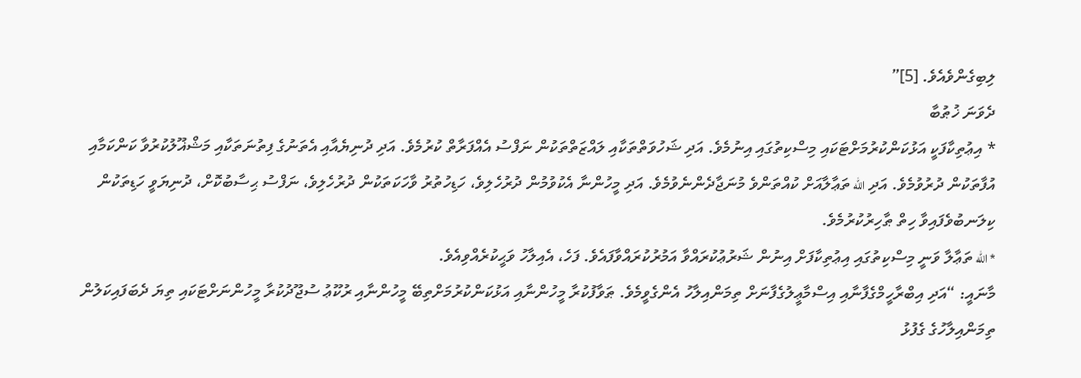ލިބިގެންވެއެވެ. [5]”
ދެވަނަ ޚުޠުބާ
* އިޢުތިކާފަކީ އަޅުކަންކުރުމަށްޓަކައި މިސްކިތުގައި އިނުމެވެ. އަދި ޝަހުވަތްތަކާއި ލައްޒަތްތަކުން ނަފްސު އެއްފަރާތް ކުރުމެވެ. އަދި ދުނިޔެއާއި އެތަނުގެ ފިތުނަތަކާއި މަޝްޣޫލުކުރުވާ ކަންކަމާއި އުފާތަކުން ދުރުވުމެވެ. އަދި الله ތަޢާލާއަށް ކުއްތަންވެ މުނަޖާދެންނެވުމެވެ. އަދި މީހުންނާ އެކުވުމުން ދުރުހެލިވެ، ހަޑިހުތުރު ވާހަކަތަކުން ދުރުހެލިވެ، ނަފްސު ޙިސާބުކޮށް، ދުނިޔަވީ ހަޑިތަކުން ކިލަނބުވެފައިވާ ހިތް ޠާހިރުކުރުމެވެ.
* الله ތަޢާލާ ވަނީ މިސްކިތުގައި އިޢުތިކާފަށް އިނުން ޝަރުޢުކުރައްވާ އަމުރުކުރައްވާފައެވެ. ފަހެ، އެއިލާހު ވަޙީކުރެއްވިއެވެ.
މާނައީ: “އަދި އިބްރާހީމްގެފާނާއި އިސްމާޢީލުގެފާނަށް ތިމަންއިލާހު އެންގެވީމެވެ. ޠަވާފުކުރާ މީހުންނާއި އަޅުކަންކުރުމަށްތިބޭ މީހުންނާއި ރުކޫޢު ސުޖޫދުކުރާ މީހުންނަށްޓަކައި ތިޔަ ދެބަފައިކަލުން ތިމަންއިލާހުގެ ގެފުޅު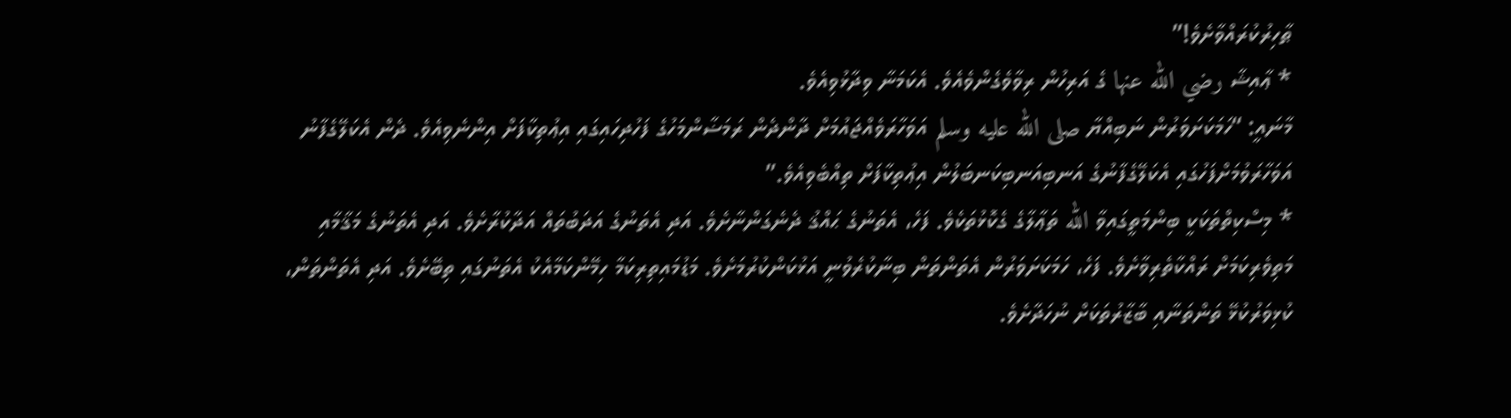ޠާހިރުކުރައްވާށެވެ!”
* ޢާއިޝާ رضي الله عنها ގެ އަރިހުން ރިވާވެގެންވެއެވެ. އެކަމަނާ ވިދާޅުވިއެވެ.
މާނައީ: “ހަމަކަށަވަރުން ނަބިއްޔާ صلى الله عليه وسلم އަވަހާރަވެއްޖައުމަށް ދާންދެން ރަމަޟާންމަހުގެ ފަހުދިހައިގައި އިޢުތިކާފަށް އިންނެވިއެވެ. ދެން އެކަލޭގެފާނު އަވަހާރަވުމަށްފަހުގައި އެކަލޭގެފާނުގެ އަނބިއަނބިކަނބަލުން އިޢުތިކާފަށް ތިއްބެވިއެވެ.”
* މިސްކިތްތަކަކީ ބިންމަތީގައިވާ الله ތަޢާލާގެ ގެކޮޅުތަކެވެ. ފަހެ، އެތަނުގެ ޙައްޤު ދެނެގަންނާށެވެ. އަދި އެތަނުގެ އަދަބުތައް އަދާކުރާށެވެ. އަދި އެތަނުގެ މަޤާމާއި މަތިވެރިކަމަށް ރައްކާތެރިވާށެވެ. ފަހެ، ހަމަކަށަވަރުން އެތަންތަން ބިނާކުރެވުނީ އަޅުކަންކުރުމަށެވެ. މަޑުމައިތިރިކަމާ ހިމޭންކަމާއެކު އެތަނުގައި ތިބޭށެވެ. އަދި އެތަންތަން، ކުޅިވަރުކުޅޭ ތަންތަނާއި ބާޒާރުތަކަށް ނުހަދާށެވެ.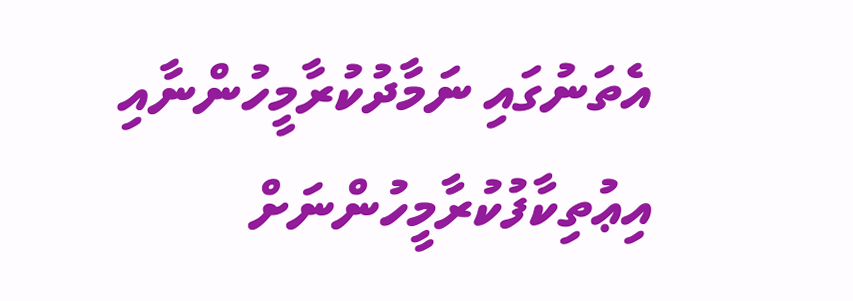އެތަނުގައި ނަމާދުކުރާމީހުންނާއި އިޢުތިކާފުކުރާމީހުންނަށް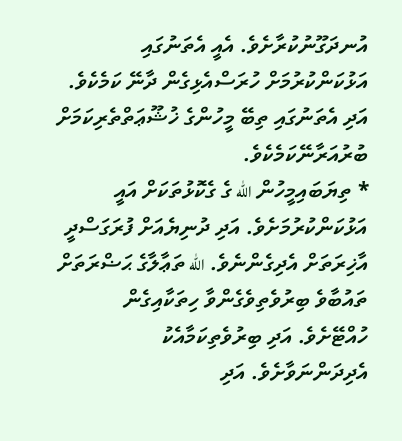އުނދަގޫނުކުރާށެވެ. އެއީ އެތަނުގައި އަޅުކަންކުރުމަށް ހުރަސްއެޅިގެން ދާނޭ ކަމެކެވެ. އަދި އެތަނުގައި ތިބޭ މީހުންގެ ޚުޝޫޢަތްތެރިކަމަށް ބުރުއަރާނޭކަމެކެވެ.
* ތިޔަބައިމީހުން الله ގެ ގެކޮޅުތަކަށް އައީ އަޅުކަންކުރުމަށެވެ. އަދި ދުނިޔެއަށް ފުރަގަސްދީ އާޚިރަތަށް އެދިގެންނެވެ. الله ތަޢާލާގެ ޙަޟްރަތަށް ތައުބާވެ ބިރުވެތިވެގެންވާ ހިތަކާއިގެން ހުއްޓޭށެވެ. އަދި ބިރުވެތިކަމާއެކު އެދިދަންނަވާށެވެ. އަދި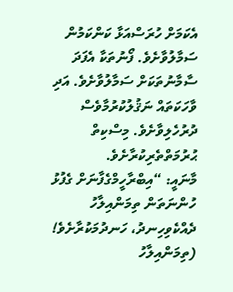އެކަމަށް ހުރަސްއަޅާ ކަންކަމުން ސަމާލުވާށެވެ. ފޯނުތަކާ އެފަދަ ސާމާނުތަކަށް ސަމާލުވާށެވެ. އަދި ވާހަކަތައް ނަޤުލުކުރުމާވެސް ދުރުހެލިވާށެވެ. މިސްކިތް ޙުރުމަތްތެރިކުރާށެވެ.
މާނައީ: “އިބްރާހީމްގެފާނަށް ގެފުޅު ހުންނަތަން ތިމަންއިލާހު ދެއްކެވިހިނދު، ހަނދުމަކުރާށެވެ! (ތިމަންއިލާހު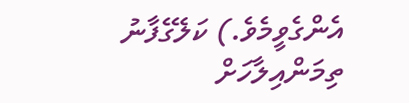އެންގެވީމެވެ.) ކަލޭގެފާނު ތިމަންއިލާހަށް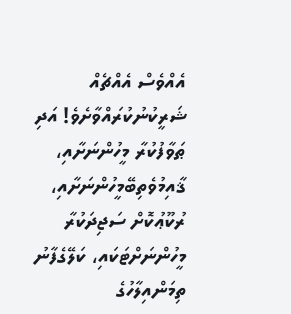އެއްވެސް އެއްޗެއް ޝަރީކުނުކުރައްވާށެވެ! އަދި ޠަވާފުކުރާ މީހުންނަށާއި، ޤާއިމުވެތިބޭމީހުންނަށާއި، ރުކޫޢުކޮށް ސަޖިދަކުރާ މީހުންނަށްޓަކައި، ކަލޭގެފާނު ތިމަންއިލާހުގެ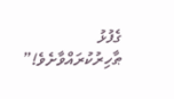ގެފުޅު ޠާހިރުކުރައްވާށެވެ!”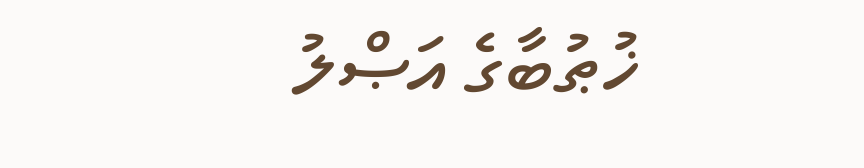ޚުޠުބާގެ އަޞްލު